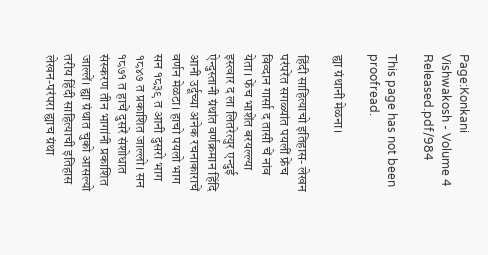Page:Konkani Vishwakosh - Volume 4 Released.pdf/984

This page has not been proofread.

ह्या ग्रंथानी मेळना।

हिंदी साहित्याचो इतिहास- लेखन परंपरेंत सगळ्यांत पयलीं फ्रेंच विव्दान गार्सा द तासी चें नांव येता। फेंच भाशेंत बरयल्ल्या इस्त्वार द ला लितरेत्युर एन्दुई ऐन्दुस्तानी ग्रंथांत वर्णक्रमान हिंदि आनी उर्दूच्या अनेक रचनाकाराचें वर्णन मेळटा। हाचो पयलो भाग सन १८३९ त आनी दुसरो भाग १८४७ त प्रकाशित जाल्लो। सन १८७१ त हाचें दुसरें संशोधात संस्करण तीन भागांनी प्रकाशित जाल्लें। ह्या ग्रंथात चुको आसल्यो तरीय हिंदी साहित्याची इतिहास लेखन-परंपरा ह्याच ग्रंथा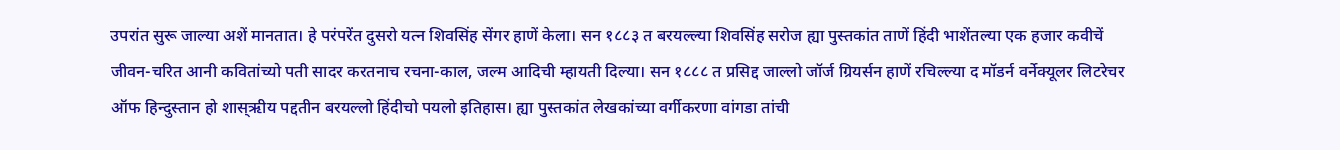उपरांत सुरू जाल्या अशें मानतात। हे परंपरेंत दुसरो यत्न शिवसिंह सेंगर हाणें केला। सन १८८३ त बरयल्ल्या शिवसिंह सरोज ह्या पुस्तकांत ताणें हिंदी भाशेंतल्या एक हजार कवीचें जीवन-चरित आनी कवितांच्यो पती सादर करतनाच रचना-काल, जल्म आदिची म्हायती दिल्या। सन १८८८ त प्रसिद्द जाल्लो जॉर्ज ग्रियर्सन हाणें रचिल्ल्या द मॉडर्न वर्नेक्यूलर लिटरेचर ऑफ हिन्दुस्तान हो शास्ऋीय पद्दतीन बरयल्लो हिंदीचो पयलो इतिहास। ह्या पुस्तकांत लेखकांच्या वर्गीकरणा वांगडा तांची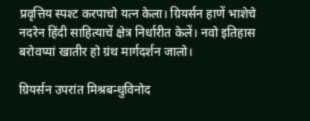प्रवृत्तिय स्पश्ट करपाचो यत्न केला। ग्रियर्सन हाणें भाशेचे नदरेन हिंदी साहित्याचें क्षेत्र निर्धारीत केलें। नवो इतिहास बरोवप्यां खातीर हो ग्रंथ मार्गदर्शन जालो।

ग्रियर्सन उपरांत मिश्रबन्धुविनोद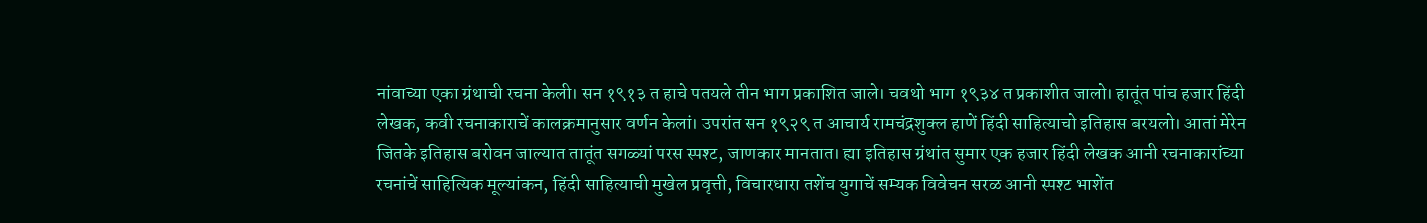नांवाच्या एका ग्रंथाची रचना केली। सन १९१३ त हाचे पतयले तीन भाग प्रकाशित जाले। चवथो भाग १९३४ त प्रकाशीत जालो। हातूंत पांच हजार हिंदी लेखक, कवी रचनाकाराचें कालक्रमानुसार वर्णन केलां। उपरांत सन १९२९ त आचार्य रामचंद्रशुक्ल हाणें हिंदी साहित्याचो इतिहास बरयलो। आतां मेरेन जितके इतिहास बरोवन जाल्यात तातूंत सगळ्यां परस स्पश्ट, जाणकार मानतात। ह्या इतिहास ग्रंथांत सुमार एक हजार हिंदी लेखक आनी रचनाकारांच्या रचनांचें साहित्यिक मूल्यांकन, हिंदी साहित्याची मुखेल प्रवृत्ती, विचारधारा तशेंच युगाचें सम्यक विवेचन सरळ आनी स्पश्ट भाशेंत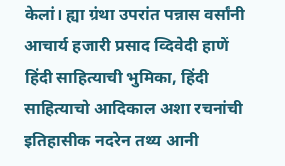केलां। ह्या ग्रंथा उपरांत पन्नास वर्सांनी आचार्य हजारी प्रसाद व्दिवेदी हाणें हिंदी साहित्याची भुमिका, हिंदी साहित्याचो आदिकाल अशा रचनांची इतिहासीक नदरेन तथ्य आनी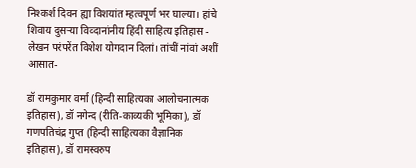निश्कर्श दिवन ह्या विशयांत म्हत्वपूर्ण भर घाल्या। हांचे शिवाय दुसऱ्या विव्दानांनीय हिंदी साहित्य इतिहास - लेखन परंपरेंत विशेश योगदान दिलां। तांचीं नांवां अशीं आसात-

डॉ रामकुमार वर्मा (हिन्दी साहित्यका आलोचनात्मक इतिहास), डॉ नगेन्द (रीति-काव्यकी भूमिका), डॉ गणपतिचंद्र गुप्त (हिन्दी साहित्यका वैज्ञानिक इतिहास), डॉ रामस्वरुप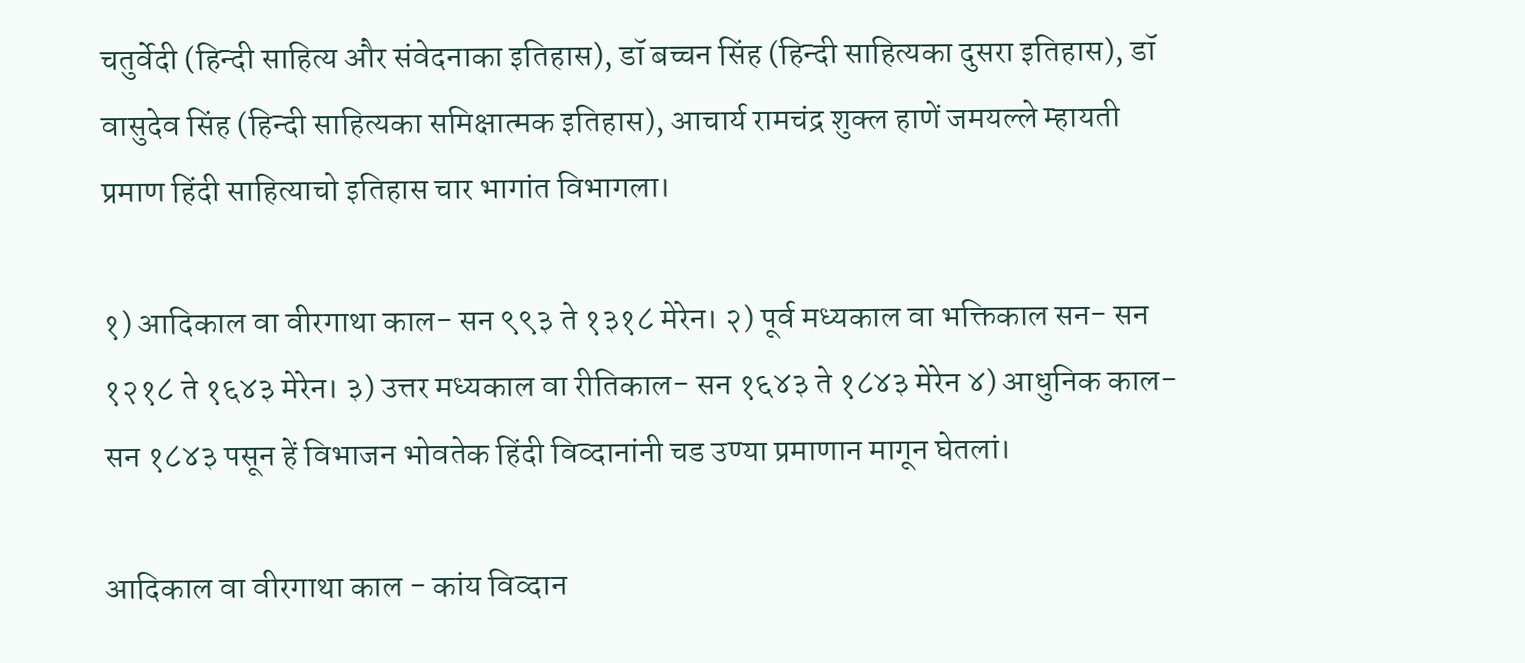चतुर्वेदी (हिन्दी साहित्य और संवेदनाका इतिहास), डॉ बच्चन सिंह (हिन्दी साहित्यका दुसरा इतिहास), डॉ वासुदेव सिंह (हिन्दी साहित्यका समिक्षात्मक इतिहास), आचार्य रामचंद्र शुक्ल हाणें जमयल्ले म्हायती प्रमाण हिंदी साहित्याचो इतिहास चार भागांत विभागला।

१) आदिकाल वा वीरगाथा काल- सन ९९३ ते १३१८ मेरेन। २) पूर्व मध्यकाल वा भक्तिकाल सन- सन १२१८ ते १६४३ मेरेन। ३) उत्तर मध्यकाल वा रीतिकाल- सन १६४३ ते १८४३ मेरेन ४) आधुनिक काल- सन १८४३ पसून हें विभाजन भोवतेक हिंदी विव्दानांनी चड उण्या प्रमाणान मागून घेतलां।

आदिकाल वा वीरगाथा काल - कांय विव्दान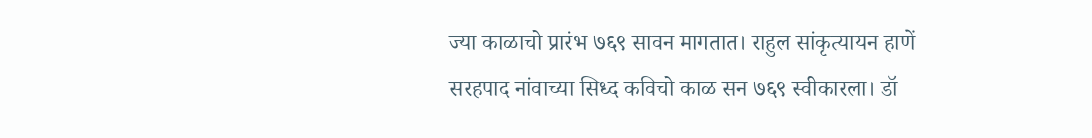ज्या काळाचो प्रारंभ ७६९ सावन मागतात। राहुल सांकृत्यायन हाणें सरहपाद नांवाच्या सिध्द कविचो काळ सन ७६९ स्वीकारला। डॉ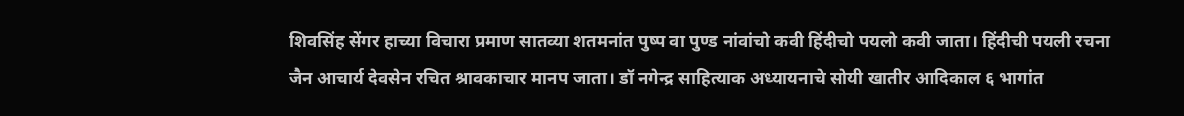शिवसिंह सेंगर हाच्या विचारा प्रमाण सातव्या शतमनांत पुष्प वा पुण्ड नांवांचो कवी हिंदीचो पयलो कवी जाता। हिंदीची पयली रचना जैन आचार्य देवसेन रचित श्रावकाचार मानप जाता। डॉ नगेन्द्र साहित्याक अध्यायनाचे सोयी खातीर आदिकाल ६ भागांत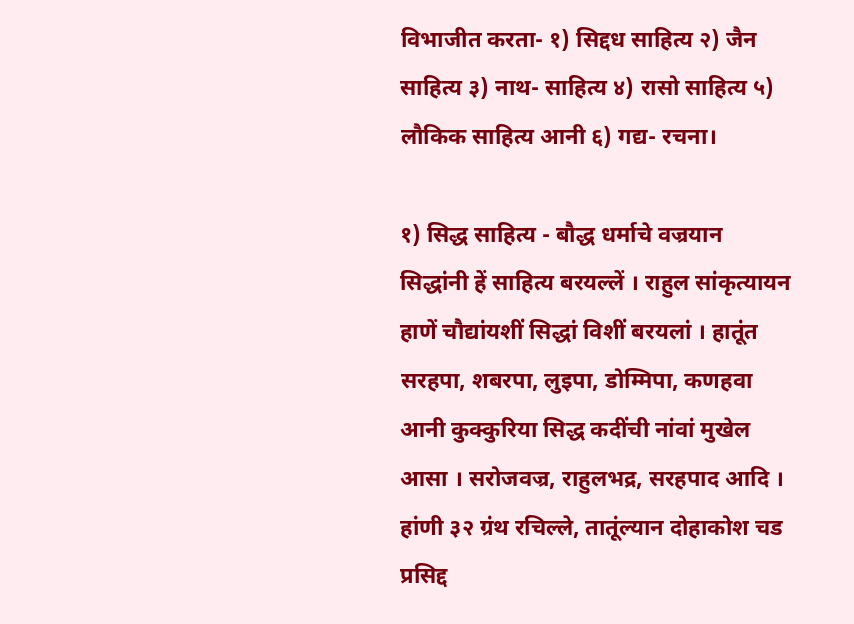विभाजीत करता- १) सिद्दध साहित्य २) जैन साहित्य ३) नाथ- साहित्य ४) रासो साहित्य ५) लौकिक साहित्य आनी ६) गद्य- रचना।

१) सिद्ध साहित्य - बौद्ध धर्माचे वज्रयान सिद्धांनी हें साहित्य बरयल्लें । राहुल सांकृत्यायन हाणें चौद्यांयशीं सिद्धां विशीं बरयलां । हातूंत सरहपा, शबरपा, लुइपा, डोम्मिपा, कणहवा आनी कुक्कुरिया सिद्ध कदींची नांवां मुखेल आसा । सरोजवज्र, राहुलभद्र, सरहपाद आदि । हांणी ३२ ग्रंथ रचिल्ले, तातूंल्यान दोहाकोश चड प्रसिद्द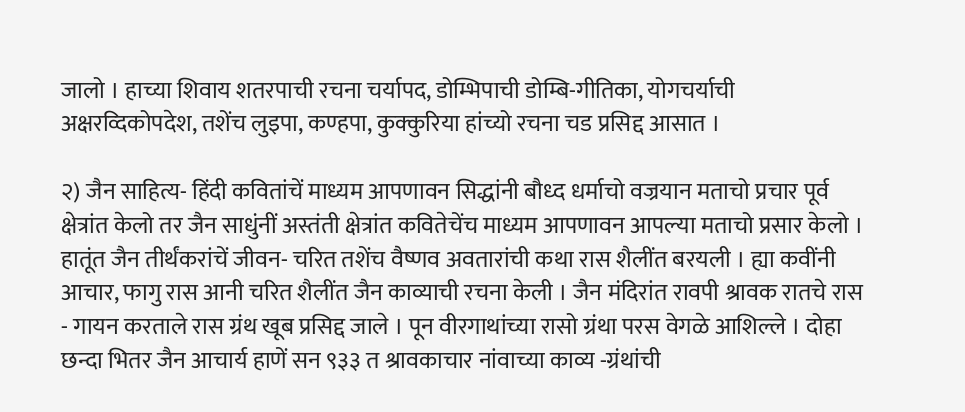जालो । हाच्या शिवाय शतरपाची रचना चर्यापद, डोम्भिपाची डोम्बि-गीतिका, योगचर्याची अक्षरव्दिकोपदेश, तशेंच लुइपा, कण्हपा, कुक्कुरिया हांच्यो रचना चड प्रसिद्द आसात ।

२) जैन साहित्य- हिंदी कवितांचें माध्यम आपणावन सिद्धांनी बौध्द धर्माचो वज्रयान मताचो प्रचार पूर्व क्षेत्रांत केलो तर जैन साधुंनीं अस्तंती क्षेत्रांत कवितेचेंच माध्यम आपणावन आपल्या मताचो प्रसार केलो । हातूंत जैन तीर्थंकरांचें जीवन- चरित तशेंच वैष्णव अवतारांची कथा रास शैलींत बरयली । ह्या कवींनी आचार, फागु रास आनी चरित शैलींत जैन काव्याची रचना केली । जैन मंदिरांत रावपी श्रावक रातचे रास - गायन करताले रास ग्रंथ खूब प्रसिद्द जाले । पून वीरगाथांच्या रासो ग्रंथा परस वेगळे आशिल्ले । दोहा छन्दा भितर जैन आचार्य हाणें सन ९३३ त श्रावकाचार नांवाच्या काव्य -ग्रंथांची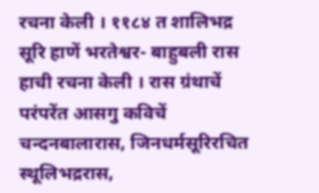रचना केली । ११८४ त शालिभद्र सूरि हाणें भरतेश्वर- बाहुबली रास हाची रचना केली । रास ग्रंथाचें परंपरेंत आसगु कविचें चन्दनबालारास, जिनधर्मसूरिरचित स्थूलिभद्ररास,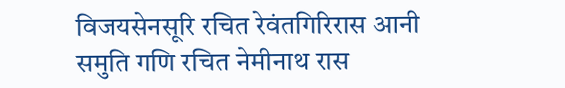विजयसेनसूरि रचित रेवंतगिरिरास आनी समुति गणि रचित नेमीनाथ रास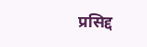प्रसिद्द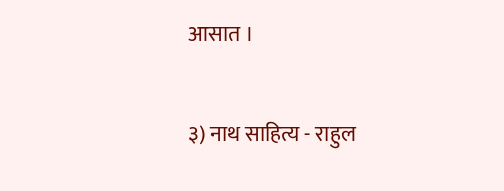आसात ।

३) नाथ साहित्य - राहुल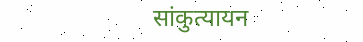सांकुत्यायन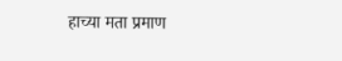हाच्या मता प्रमाण